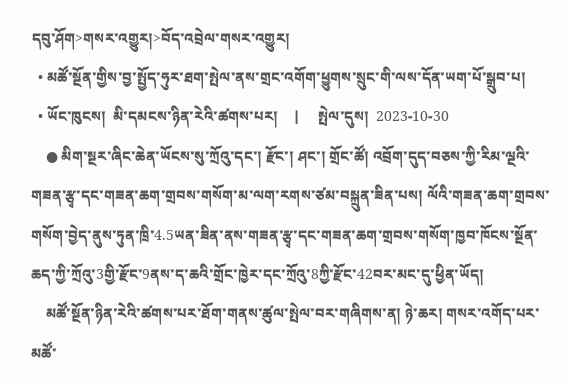དབུ་ཤོག>གསར་འགྱུར།>བོད་འབྲེལ་གསར་འགྱུར།
  • མཚོ་སྔོན་གྱིས་བྱ་སྤྱོད་ཧུར་ཐག་སྤེལ་ནས་གྲང་འགོག་ཕྱུགས་སྲུང་གི་ལས་དོན་ཡག་པོ་སྒྲུབ་པ།
  • ཡོང་ཁུངས།  མི་དམངས་ཉིན་རེའི་ཚགས་པར།    |     སྤེལ་དུས།  2023-10-30
    ● མིག་སྔར་ཞིང་ཆེན་ཡོངས་སུ་ཀྲོའུ་དང་། རྫོང་། ཤང་། གྲོང་ཚོ། འབྲོག་དུད་བཅས་ཀྱི་རིམ་ལྔའི་གཟན་རྩྭ་དང་གཟན་ཆག་གྲབས་གསོག་མ་ལག་རགས་ཙམ་བསྐྲུན་ཟིན་པས། ལོའི་གཟན་ཆག་གྲབས་གསོག་བྱེད་ནུས་ཏུན་ཁྲི་4.5ཡན་ཟིན་ནས་གཟན་རྩྭ་དང་གཟན་ཆག་གྲབས་གསོག་ཁྱབ་ཁོངས་སྔོན་ཆད་ཀྱི་ཀྲོའུ་3གྱི་རྫོང་9ནས་ད་ཆའི་གྲོང་ཁྱེར་དང་ཀྲོའུ་8ཀྱི་རྫོང་42བར་མང་དུ་ཕྱིན་ཡོད།
    མཚོ་སྔོན་ཉིན་རེའི་ཚགས་པར་ཐོག་གནས་ཚུལ་སྤེལ་བར་གཞིགས་ན། ཉེ་ཆར། གསར་འགོད་པར་མཚོ་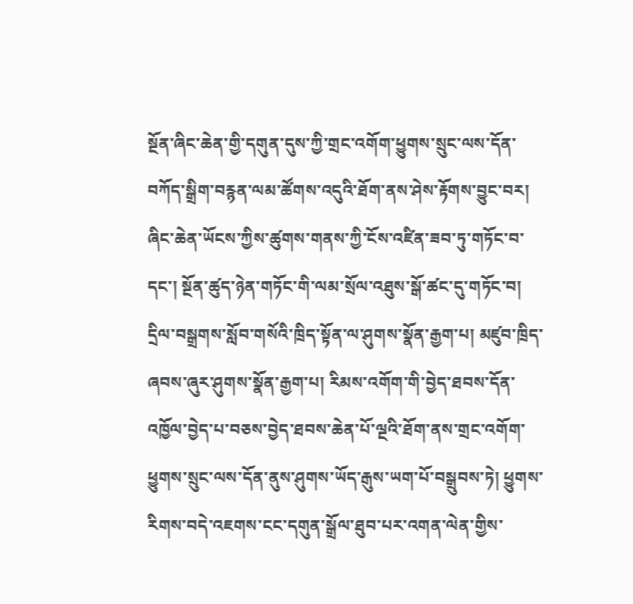སྔོན་ཞིང་ཆེན་གྱི་དགུན་དུས་ཀྱི་གྲང་འགོག་ཕྱུགས་སྲུང་ལས་དོན་བཀོད་སྒྲིག་བརྙན་ལམ་ཚོགས་འདུའི་ཐོག་ནས་ཤེས་རྟོགས་བྱུང་བར། ཞིང་ཆེན་ཡོངས་ཀྱིས་ཚུགས་གནས་ཀྱི་ངོས་འཛིན་ཟབ་ཏུ་གཏོང་བ་དང་། སྔོན་ཚུད་ཉེན་གཏོང་གི་ལམ་སྲོལ་འཐུས་སྒོ་ཚང་དུ་གཏོང་བ། དྲིལ་བསྒྲགས་སློབ་གསོའི་ཁྲིད་སྟོན་ལ་ཤུགས་སྣོན་རྒྱག་པ། མཛུབ་ཁྲིད་ཞབས་ཞུར་ཤུགས་སྣོན་རྒྱག་པ། རིམས་འགོག་གི་བྱེད་ཐབས་དོན་འཁྱོལ་བྱེད་པ་བཅས་བྱེད་ཐབས་ཆེན་པོ་ལྔའི་ཐོག་ནས་གྲང་འགོག་ཕྱུགས་སྲུང་ལས་དོན་ནུས་ཤུགས་ཡོད་རྒུས་ཡག་པོ་བསྒྲུབས་ཏེ། ཕྱུགས་རིགས་བདེ་འཇགས་ངང་དགུན་སྒྲོལ་ཐུབ་པར་འགན་ལེན་གྱིས་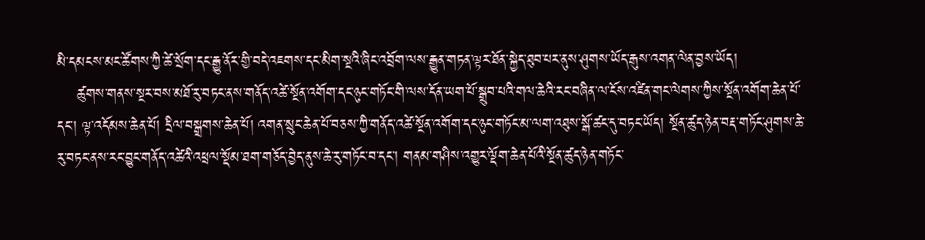མི་དམངས་མང་ཚོགས་ཀྱི་ཚེ་སྲོག་དང་རྒྱུ་ནོར་གྱི་བདེ་འཇགས་དང་མིག་སྔའི་ཞིང་འབྲོག་ལས་རྒྱུན་གཏན་ལྟར་ཐོན་སྐྱེད་ཐུབ་པར་ནུས་ཤུགས་ཡོད་རྒུས་འགན་ལེན་བྱས་ཡོད།
    ཚུགས་གནས་སྔར་བས་མཐོ་རུ་བཏང་ནས་གནོད་འཚེ་སྔོན་འགོག་དང་ཉུང་གཏོང་གི་ལས་དོན་ཡག་པོ་སྒྲུབ་པའི་གལ་ཆེའི་རང་བཞིན་ལ་ངོས་འཛིན་གང་ལེགས་ཀྱིས་སྔོན་འགོག་ཆེན་པོ་དང་། ལྟ་འདོམས་ཆེན་པོ། དྲིལ་བསྒྲགས་ཆེན་པོ། འགན་སྲུང་ཆེན་པོ་བཅས་ཀྱི་གནོད་འཚེ་སྔོན་འགོག་དང་ཉུང་གཏོང་མ་ལག་འཐུས་སྒོ་ཚང་དུ་བཏང་ཡོད། སྔོན་ཚུད་ཉེན་བརྡ་གཏོང་ཤུགས་ཆེ་རུ་བཏང་ནས་རང་བྱུང་གནོད་འཚེའི་འཕྲལ་སྡོམ་ཐག་གཅོད་བྱེད་ནུས་ཆེ་རུ་གཏོང་བ་དང་། གནམ་གཤིས་འགྱུར་ལྡོག་ཆེན་པོའི་སྔོན་ཚུད་ཉེན་གཏོང་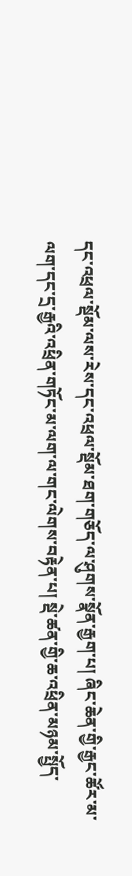དང་འཕྲལ་སྡོམ་ལས་རེས་དང་འཕྲལ་སྡོམ་ཐག་གཅོད་ལ་ཤུགས་སྣོན་རྒྱག་པ། ཞིང་ཆེན་གྱི་རྒྱང་ཚོར་མ་ལག་དང་དྲ་རྒྱའི་འཕྲིན་གཏོང་མ་ལག་ལ་གང་ལེགས་བརྟེན་པ། སྡེ་ཚན་གྱི་ཆ་འཕྲིན་མཉམ་སྤྱོད་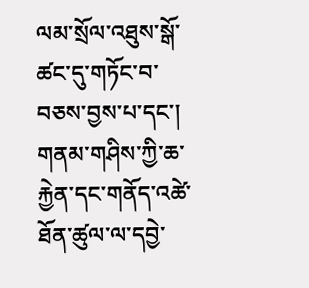ལམ་སྲོལ་འཐུས་སྒོ་ཚང་དུ་གཏོང་བ་བཅས་བྱས་པ་དང་། གནམ་གཤིས་ཀྱི་ཆ་རྐྱེན་དང་གནོད་འཚེ་ཐོན་ཚུལ་ལ་དབྱེ་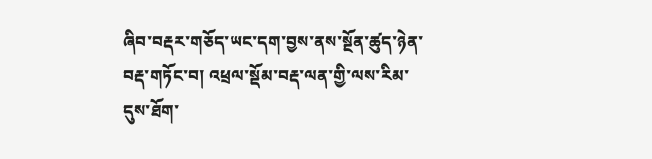ཞིབ་བརྡར་གཅོད་ཡང་དག་བྱས་ནས་སྔོན་ཚུད་ཉེན་བརྡ་གཏོང་བ། འཕྲལ་སྡོམ་བརྡ་ལན་གྱི་ལས་རིམ་དུས་ཐོག་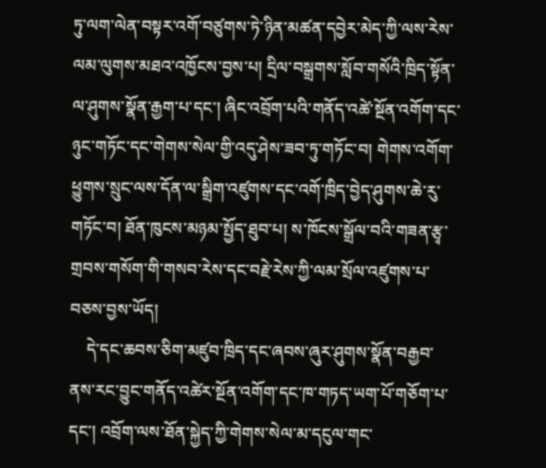ཏུ་ལག་ལེན་བསྟར་འགོ་བཙུགས་ཏེ་ཉིན་མཚན་དབྱེར་མེད་ཀྱི་ལས་རེས་ལམ་ལུགས་མཐའ་འཁྱོངས་བྱས་པ། དྲིལ་བསྒྲགས་སློབ་གསོའི་ཁྲིད་སྟོན་ལ་ཤུགས་སྣོན་རྒྱག་པ་དང་། ཞིང་འབྲོག་པའི་གནོད་འཚེ་སྔོན་འགོག་དང་ཉུང་གཏོང་དང་གེགས་སེལ་གྱི་འདུ་ཤེས་ཟབ་ཏུ་གཏོང་བ། གེགས་འགོག་ཕྱུགས་སྲུང་ལས་དོན་ལ་སྒྲིག་འཛུགས་དང་འགོ་ཁྲིད་བྱེད་ཤུགས་ཆེ་རུ་གཏོང་བ། ཐོན་ཁུངས་མཉམ་སྤྱོད་ཐུབ་པ། ས་ཁོངས་སྒྲོལ་བའི་གཟན་རྩྭ་གྲབས་གསོག་གི་གསབ་རེས་དང་བརྗེ་རེས་ཀྱི་ལམ་སྲོལ་འཛུགས་པ་བཅས་བྱས་ཡོད།
    དེ་དང་ཆབས་ཅིག་མཛུབ་ཁྲིད་དང་ཞབས་ཞུར་ཤུགས་སྣོན་བརྒྱབ་ནས་རང་བྱུང་གནོད་འཚེར་སྔོན་འགོག་དང་ཁ་གཏད་ཡག་པོ་གཅོག་པ་དང་། འབྲོག་ལས་ཐོན་སྐྱེད་ཀྱི་གེགས་སེལ་མ་དངུལ་གང་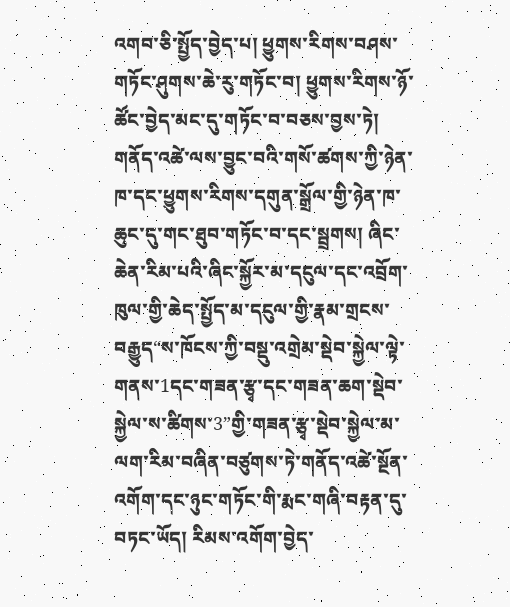འགབ་ཅི་སྤྱོད་བྱེད་པ། ཕྱུགས་རིགས་བཤས་གཏོང་ཤུགས་ཆེ་རུ་གཏོང་བ། ཕྱུགས་རིགས་ཉོ་ཚོང་བྱེད་མང་དུ་གཏོང་བ་བཅས་བྱས་ཏེ། གནོད་འཚེ་ལས་བྱུང་བའི་གསོ་ཚགས་ཀྱི་ཉེན་ཁ་དང་ཕྱུགས་རིགས་དགུན་སྒྲོལ་གྱི་ཉེན་ཁ་ཆུང་དུ་གང་ཐུབ་གཏོང་བ་དང་སྦྲགས། ཞིང་ཆེན་རིམ་པའི་ཞིང་སྐྱོར་མ་དངུལ་དང་འབྲོག་ཁུལ་གྱི་ཆེད་སྤྱོད་མ་དངུལ་གྱི་རྣམ་གྲངས་བརྒྱུད“ས་ཁོངས་ཀྱི་བསྡུ་འགྲེམ་སྡེབ་སྐྱེལ་ལྟེ་གནས་1དང་གཟན་རྩྭ་དང་གཟན་ཆག་སྡེབ་སྐྱེལ་ས་ཚིགས་3”གྱི་གཟན་རྩྭ་སྡེབ་སྐྱེལ་མ་ལག་རིམ་བཞིན་བཙུགས་ཏེ་གནོད་འཚེ་སྔོན་འགོག་དང་ཉུང་གཏོང་གི་རྨང་གཞི་བརྟན་དུ་བཏང་ཡོད། རིམས་འགོག་བྱེད་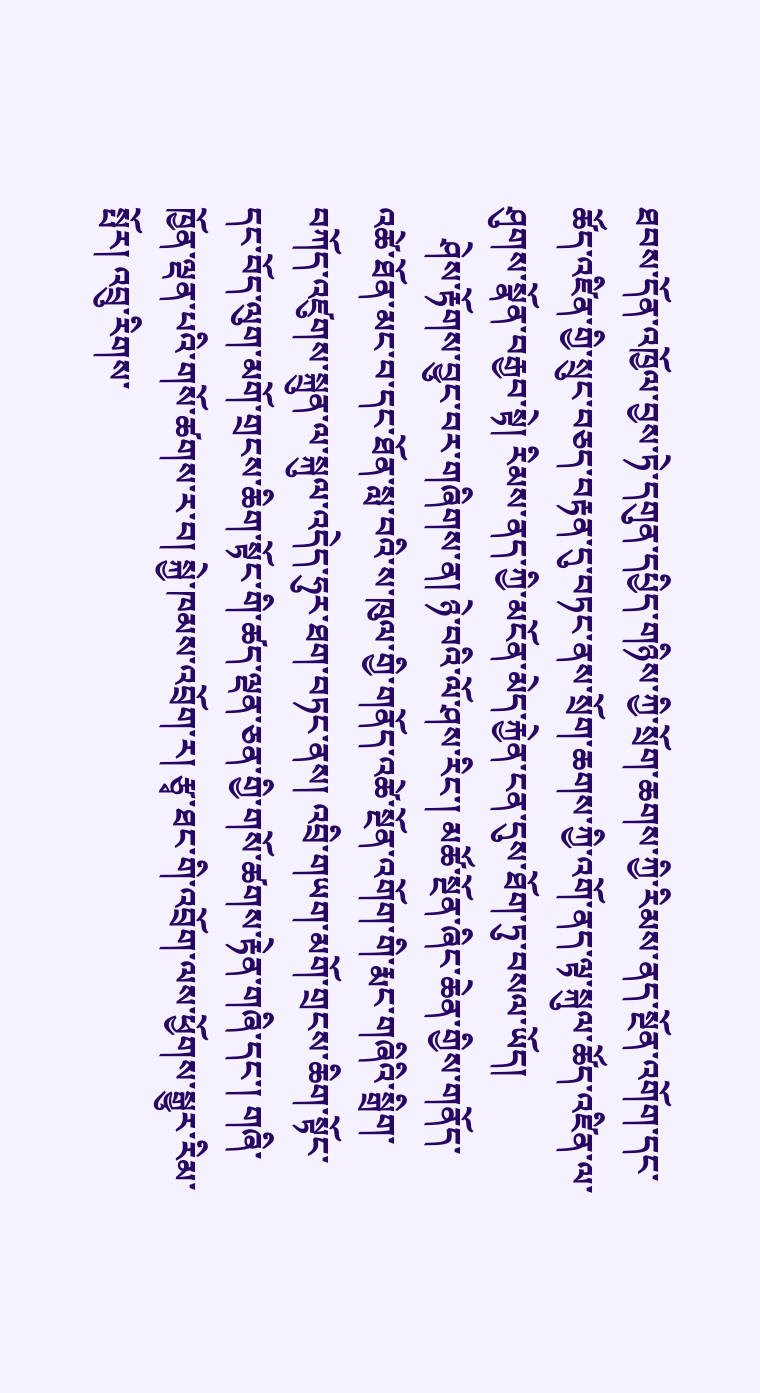ཐབས་དོན་འཁྱོལ་བྱས་ཏེ་དགུན་དཔྱིད་གཉིས་ཀྱི་སྲོག་ཆགས་ཀྱི་རིམས་ནད་སྔོན་འགོག་དང་ཚོད་འཛིན་གྱི་སྲུང་བཅད་བརྟན་དུ་བཏང་ནས་སྲོག་ཆགས་ཀྱི་འགོ་ནད་ལྟ་སྐུལ་ཚོད་འཛིན་ལ་ཤུགས་སྣོན་བརྒྱབ་སྟེ། རིམས་ནད་ཀྱི་མངོན་མེད་རྐྱེན་ངན་དུས་ཐོག་ཏུ་བསལ་ཡོད།
    ཤེས་རྟོགས་བྱུང་བར་གཞིགས་ན། ཉེ་བའི་ལོ་ཤས་རིང་། མཚོ་སྔོན་ཞིང་ཆེན་གྱིས་གནོད་འཚེ་ཐོན་མང་བ་དང་ཐོན་སླ་བའི་ས་ཁུལ་གྱི་གནོད་འཚེ་སྔོན་འགོག་གི་རྨང་གཞིའི་སྒྲིག་བཀོད་འཛུགས་སྐྲུན་ལ་སྐུལ་འདེད་ཧུར་ཐག་བཏང་ནས། འབྲི་གཡག་མགོ་གྲངས་ཆིག་སྟོང་དང་བོད་ལུག་མགོ་གྲངས་ཆིག་སྟོང་གི་ཚད་ལྡན་ཅན་གྱི་གསོ་ཚགས་རྟེན་གཞི་དང་། གཞི་ཁྱོན་ལྡན་པའི་གསོ་ཚགས་ར་བ། སྐྱེ་ཁམས་འབྲོག་ར། རྩྭ་ཐང་གི་འབྲོག་ལས་ཕྱོགས་སྒྱུར་རིམ་སྤོར། འབྲུ་རིགས་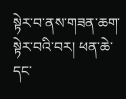སྟེར་བ་ནས་གཟན་ཆག་སྟེར་བའི་བར། ཕན་ཆེ་དང་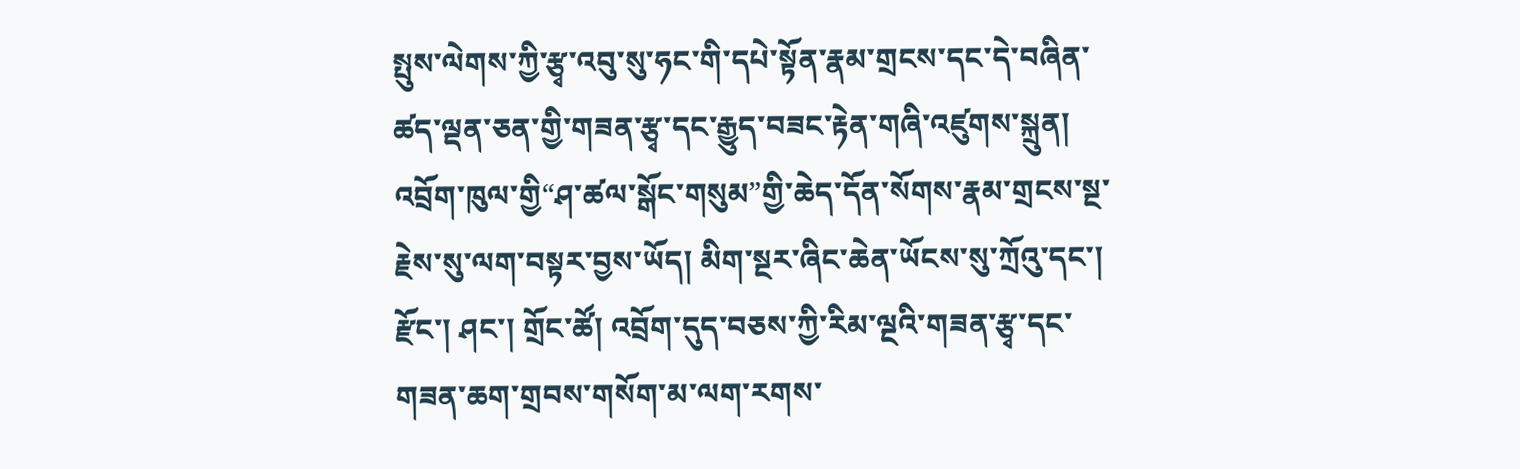སྤུས་ལེགས་ཀྱི་རྩྭ་འབུ་སུ་ཧང་གི་དཔེ་སྟོན་རྣམ་གྲངས་དང་དེ་བཞིན་ཚད་ལྡན་ཅན་གྱི་གཟན་རྩྭ་དང་རྒྱུད་བཟང་རྟེན་གཞི་འཛུགས་སྐྲུན། འབྲོག་ཁུལ་གྱི“ཤ་ཚལ་སྒོང་གསུམ”གྱི་ཆེད་དོན་སོགས་རྣམ་གྲངས་སྔ་རྗེས་སུ་ལག་བསྟར་བྱས་ཡོད། མིག་སྔར་ཞིང་ཆེན་ཡོངས་སུ་ཀྲོའུ་དང་། རྫོང་། ཤང་། གྲོང་ཚོ། འབྲོག་དུད་བཅས་ཀྱི་རིམ་ལྔའི་གཟན་རྩྭ་དང་གཟན་ཆག་གྲབས་གསོག་མ་ལག་རགས་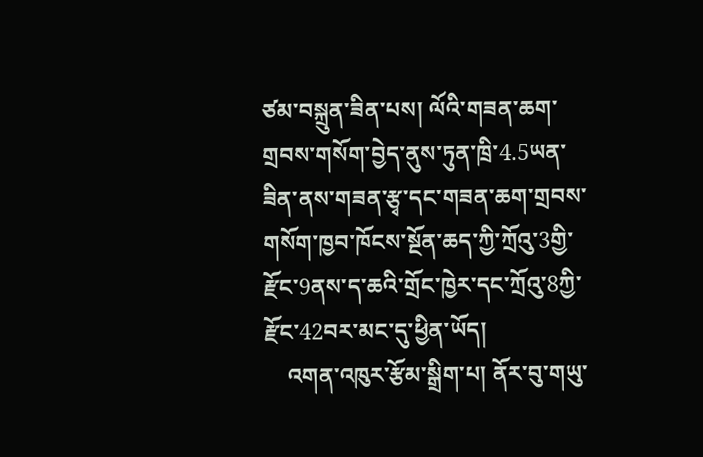ཙམ་བསྐྲུན་ཟིན་པས། ལོའི་གཟན་ཆག་གྲབས་གསོག་བྱེད་ནུས་ཏུན་ཁྲི་4.5ཡན་ཟིན་ནས་གཟན་རྩྭ་དང་གཟན་ཆག་གྲབས་གསོག་ཁྱབ་ཁོངས་སྔོན་ཆད་ཀྱི་ཀྲོའུ་3གྱི་རྫོང་9ནས་ད་ཆའི་གྲོང་ཁྱེར་དང་ཀྲོའུ་8ཀྱི་རྫོང་42བར་མང་དུ་ཕྱིན་ཡོད།
    འགན་འཁུར་རྩོམ་སྒྲིག་པ། ནོར་བུ་གཡུ་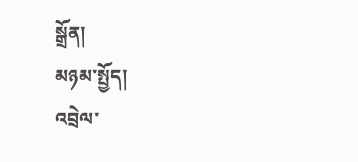སྒྲོན།
མཉམ་སྤྱོད།
འབྲེལ་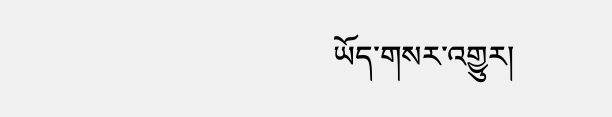ཡོད་གསར་འགྱུར།